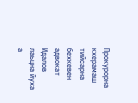Прокурорна кхерамаш тийсарна бехкевен адвокат Идалов лаьцна йуха а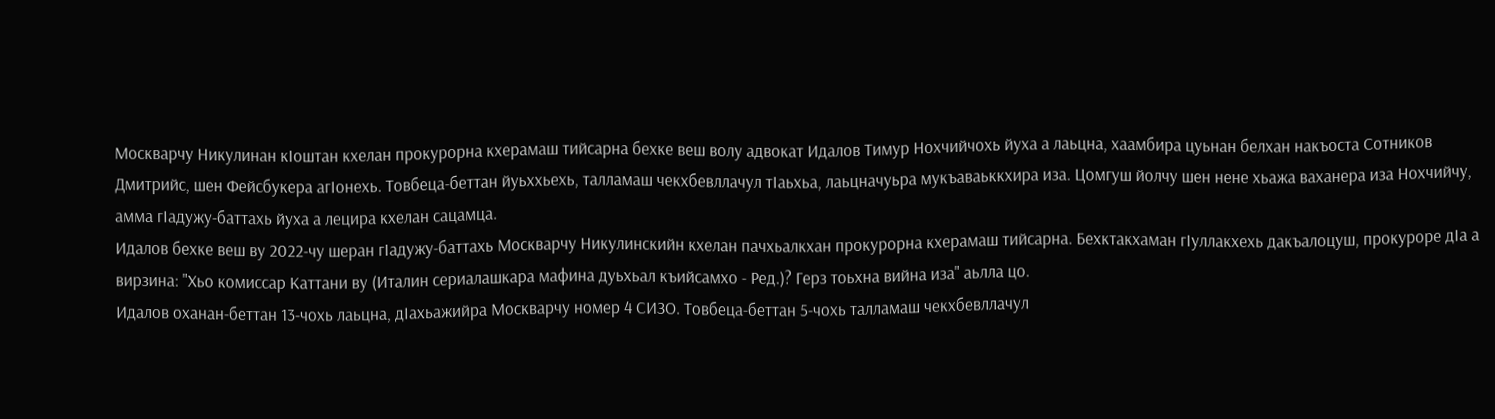Москварчу Никулинан кӀоштан кхелан прокурорна кхерамаш тийсарна бехке веш волу адвокат Идалов Тимур Нохчийчохь йуха а лаьцна, хаамбира цуьнан белхан накъоста Сотников Дмитрийс, шен Фейсбукера агӀонехь. Товбеца-беттан йуьххьехь, талламаш чекхбевллачул тӀаьхьа, лаьцначуьра мукъаваьккхира иза. Цомгуш йолчу шен нене хьажа ваханера иза Нохчийчу, амма гIадужу-баттахь йуха а лецира кхелан сацамца.
Идалов бехке веш ву 2022-чу шеран гIадужу-баттахь Москварчу Никулинскийн кхелан пачхьалкхан прокурорна кхерамаш тийсарна. Бехктакхаман гӀуллакхехь дакъалоцуш, прокуроре дӀа а вирзина: "Хьо комиссар Каттани ву (Италин сериалашкара мафина дуьхьал къийсамхо - Ред.)? Герз тоьхна вийна иза" аьлла цо.
Идалов оханан-беттан 13-чохь лаьцна, дӀахьажийра Москварчу номер 4 СИЗО. Товбеца-беттан 5-чохь талламаш чекхбевллачул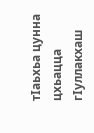тӀаьхьа цунна цхьацца гӀуллакхаш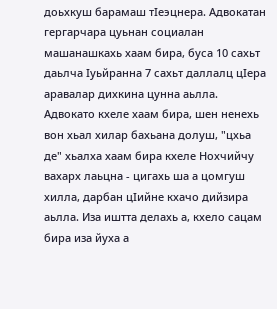доьхкуш барамаш тIеэцнера. Адвокатан гергарчара цуьнан социалан машанашкахь хаам бира, буса 10 сахьт даьлча Ӏуьйранна 7 сахьт даллалц цӀера аравалар дихкина цунна аьлла. Адвокато кхеле хаам бира, шен ненехь вон хьал хилар бахьана долуш, "цхьа де" хьалха хаам бира кхеле Нохчийчу вахарх лаьцна - цигахь ша а цомгуш хилла, дарбан цӀийне кхачо дийзира аьлла. Иза иштта делахь а, кхело сацам бира иза йуха а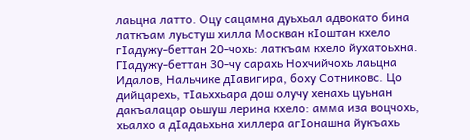лаьцна латто. Оцу сацамна дуьхьал адвокато бина латкъам луьстуш хилла Москван кӀоштан кхело гIадужу-беттан 20-чохь: латкъам кхело йухатоьхна.
ГIадужу-беттан 30-чу сарахь Нохчийчохь лаьцна Идалов, Нальчике дӀавигира, боху Сотниковс. Цо дийцарехь, тӀаьххьара дош олучу хенахь цуьнан дакъалацар оьшуш лерина кхело: амма иза воцчохь, хьалхо а дӀадаьхьна хиллера агӀонашна йукъахь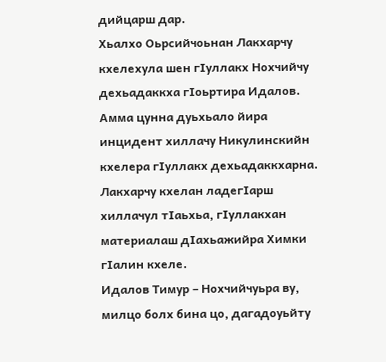дийцарш дар.
Хьалхо Оьрсийчоьнан Лакхарчу кхелехула шен гӀуллакх Нохчийчу дехьадаккха гӀоьртира Идалов. Амма цунна дуьхьало йира инцидент хиллачу Никулинскийн кхелера гӀуллакх дехьадаккхарна. Лакхарчу кхелан ладегIарш хиллачул тIаьхьа, гIуллакхан материалаш дӀахьажийра Химки гӀалин кхеле.
Идалов Тимур – Нохчийчуьра ву, милцо болх бина цо, дагадоуьйту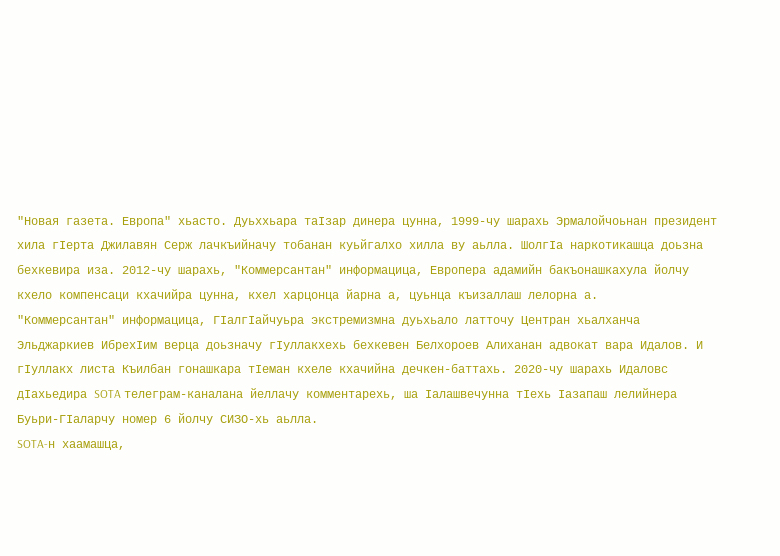"Новая газета. Европа" хьасто. Дуьххьара таIзар динера цунна, 1999-чу шарахь Эрмалойчоьнан президент хила гIерта Джилавян Серж лачкъийначу тобанан куьйгалхо хилла ву аьлла. ШолгIа наркотикашца доьзна бехкевира иза. 2012-чу шарахь, "Коммерсантан" информацица, Европера адамийн бакъонашкахула йолчу кхело компенсаци кхачийра цунна, кхел харцонца йарна а, цуьнца къизаллаш лелорна а.
"Коммерсантан" информацица, ГIалгIайчуьра экстремизмна дуьхьало латточу Центран хьалханча Эльджаркиев ИбрехIим верца доьзначу гIуллакхехь бехкевен Белхороев Алиханан адвокат вара Идалов. И гIуллакх листа Къилбан гонашкара тIеман кхеле кхачийна дечкен-баттахь. 2020-чу шарахь Идаловс дIахьедира SOTA телеграм-каналана йеллачу комментарехь, ша Iалашвечунна тIехь Iазапаш лелийнера Буьри-ГIаларчу номер 6 йолчу СИЗО-хь аьлла.
SOTA-н хаамашца,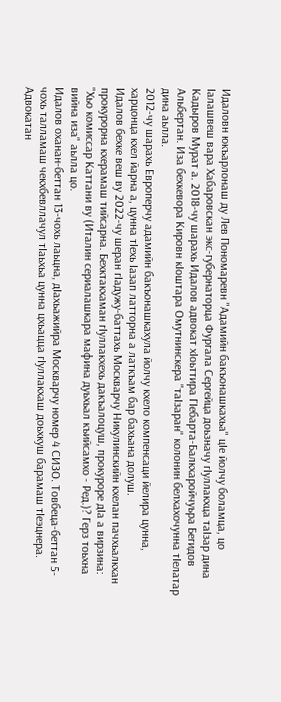Идаловн юкъарлонаш ду Лев Пономаревн "Адамийн бакъонашкахьа" цIе йолчу боламца, цо Iалашвеш вара Хабаровскан экс-губернаторца Фургала Сергейца доьзначу гIуллакхца таIзар дина Кадыров Мурат а. 2018-чу шарахь Идалов адвокат хIоьттира ГIебарта-Балкхаройчуьра Бегидов Альбертан. Иза бехкевора Кировн кIоштара Омутнинскера "таIзаран" колонин белхахочунна тIелатар дина аьлла.
2012-чу шарахь Европерчу адамийн бакъонашкахула йолчу кхело компенсаци йелира цунна, харцонца кхел йарна а, цунна тӀехь Ӏазап латторна а латкъам бар бахьана долуш.
Идалов бехке веш ву 2022-чу шеран гIадужу-баттахь Москварчу Никулинскийн кхелан пачхьалкхан прокурорна кхерамаш тийсарна. Бехктакхаман гӀуллакхехь дакъалоцуш, прокуроре дӀа а вирзина: "Хьо комиссар Каттани ву (Италин сериалашкара мафина дуьхьал къийсамхо - Ред.)? Герз тоьхна вийна иза" аьлла цо.
Идалов оханан-беттан 13-чохь лаьцна, дӀахьажийра Москварчу номер 4 СИЗО. Товбеца-беттан 5-чохь талламаш чекхбевллачул тӀаьхьа цунна цхьацца гӀуллакхаш доьхкуш барамаш тIеэцнера. Адвокатан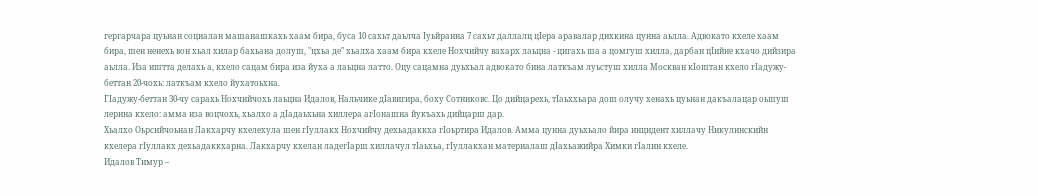гергарчара цуьнан социалан машанашкахь хаам бира, буса 10 сахьт даьлча Ӏуьйранна 7 сахьт даллалц цӀера аравалар дихкина цунна аьлла. Адвокато кхеле хаам бира, шен ненехь вон хьал хилар бахьана долуш, "цхьа де" хьалха хаам бира кхеле Нохчийчу вахарх лаьцна - цигахь ша а цомгуш хилла, дарбан цӀийне кхачо дийзира аьлла. Иза иштта делахь а, кхело сацам бира иза йуха а лаьцна латто. Оцу сацамна дуьхьал адвокато бина латкъам луьстуш хилла Москван кӀоштан кхело гIадужу-беттан 20-чохь: латкъам кхело йухатоьхна.
ГIадужу-беттан 30-чу сарахь Нохчийчохь лаьцна Идалов, Нальчике дӀавигира, боху Сотниковс. Цо дийцарехь, тӀаьххьара дош олучу хенахь цуьнан дакъалацар оьшуш лерина кхело: амма иза воцчохь, хьалхо а дӀадаьхьна хиллера агӀонашна йукъахь дийцарш дар.
Хьалхо Оьрсийчоьнан Лакхарчу кхелехула шен гӀуллакх Нохчийчу дехьадаккха гӀоьртира Идалов. Амма цунна дуьхьало йира инцидент хиллачу Никулинскийн кхелера гӀуллакх дехьадаккхарна. Лакхарчу кхелан ладегIарш хиллачул тIаьхьа, гIуллакхан материалаш дӀахьажийра Химки гӀалин кхеле.
Идалов Тимур –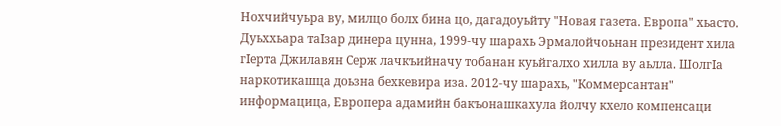Нохчийчуьра ву, милцо болх бина цо, дагадоуьйту "Новая газета. Европа" хьасто. Дуьххьара таIзар динера цунна, 1999-чу шарахь Эрмалойчоьнан президент хила гIерта Джилавян Серж лачкъийначу тобанан куьйгалхо хилла ву аьлла. ШолгIа наркотикашца доьзна бехкевира иза. 2012-чу шарахь, "Коммерсантан" информацица, Европера адамийн бакъонашкахула йолчу кхело компенсаци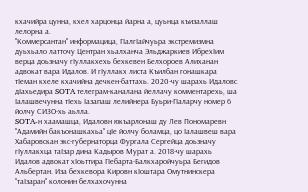кхачийра цунна, кхел харцонца йарна а, цуьнца къизаллаш лелорна а.
"Коммерсантан" информацица, ГIалгIайчуьра экстремизмна дуьхьало латточу Центран хьалханча Эльджаркиев ИбрехIим верца доьзначу гIуллакхехь бехкевен Белхороев Алиханан адвокат вара Идалов. И гIуллакх листа Къилбан гонашкара тIеман кхеле кхачийна дечкен-баттахь. 2020-чу шарахь Идаловс дIахьедира SOTA телеграм-каналана йеллачу комментарехь, ша Iалашвечунна тIехь Iазапаш лелийнера Буьри-ГIаларчу номер 6 йолчу СИЗО-хь аьлла.
SOTA-н хаамашца, Идаловн юкъарлонаш ду Лев Пономаревн "Адамийн бакъонашкахьа" цIе йолчу боламца, цо Iалашвеш вара Хабаровскан экс-губернаторца Фургала Сергейца доьзначу гIуллакхца таIзар дина Кадыров Мурат а. 2018-чу шарахь Идалов адвокат хIоьттира ГIебарта-Балкхаройчуьра Бегидов Альбертан. Иза бехкевора Кировн кIоштара Омутнинскера "таIзаран" колонин белхахочунна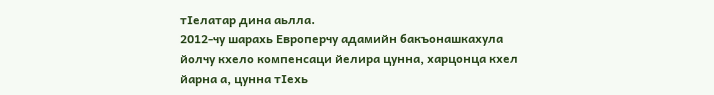тIелатар дина аьлла.
2012-чу шарахь Европерчу адамийн бакъонашкахула йолчу кхело компенсаци йелира цунна, харцонца кхел йарна а, цунна тӀехь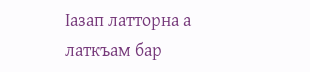Ӏазап латторна а латкъам бар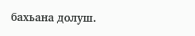бахьана долуш.